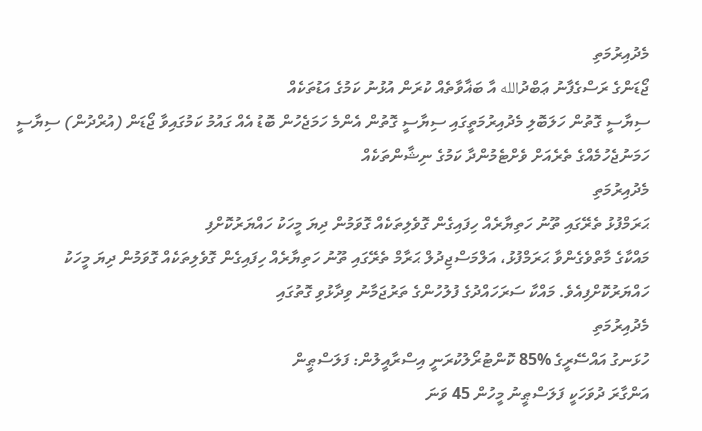މެދުއިރުމަތި
ޖޯޑަންގެ ރަސްގެފާނު ޢަބްދުالله އާ ބަޣާވާތެއް ކުރަން އުޅުނު ކަމުގެ އަޑުތަކެއް
ސިޔާސީ ގޮތުން ހަލަބޮލި މެދުއިރުމަތީގައި ސިޔާސީ ގޮތުން އެންމެ ހަމަޖެހުން ބޮޑު އެއް ގައުމު ކަމުގައިވާ ޖޯޑަން (އުރްދުން) ސިޔާސީ ހަމަނުޖެހުމެއްގެ ތެރެއަށް ވެށްޓެމުންދާ ކަމުގެ ނިޝާންތަކެއް
މެދުއިރުމަތި
ޙަރަމްފުޅު ތެރޭގައި ތޫނު ހަތިޔާރެއް ހިފައިގެން ގޮވެލިތަކެއް ގޮވަމުން ދިޔަ މީހަކު ހައްޔަރުކޮށްފި
މައްކާގެ މާތްވެގެންވާ ޙަރަމްފުޅު، އަލްމަސްޖިދުލް ޙަރާމް ތެރޭގައި ތޫނު ހަތިޔާރެއް ހިފައިގެން ގޮވެލިތަކެއް ގޮވަމުން ދިޔަ މީހަކު ހައްޔަރުކޮށްފިއެވެ. މައްކާ ސަރަހައްދުގެ ފުލުހުންގެ ތަރުޖަމާނު ވިދާޅުވި ގޮތުގައި
މެދުއިރުމަތި
ހުޅަނގު އައްސޭރީގެ %85 ކޮންޓުރޯލުކުރަނީ އިސްރާއީލުން: ފަލަސްޠީން
އަންގާރަ ދުވަހަކީ ފަލަސްޠީނު މީހުން 45 ވަނަ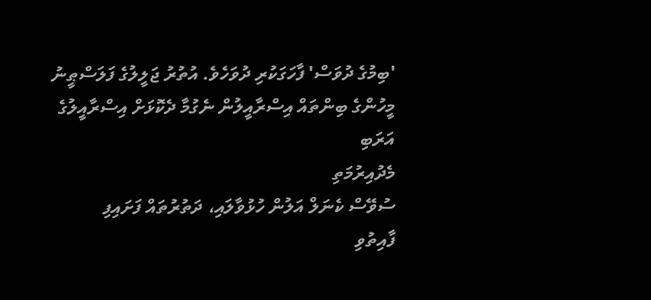'ބިމުގެ ދުވަސް' ފާހަގަކުރި ދުވަހެވެ. އުތުރު ޖަލީލުގެ ފަލަސްޠީނު މީހުންގެ ބިންތައް އިސްރާއީލުން ނެގުމާ ދެކޮޅަށް އިސްރާއީލުގެ އަރަބި
މެދުއިރުމަތި
ސުވޭސް ކެނަލް އަލުން ހުޅުވާލައި، ދަތުރުތައް ފަށައިފި
ފާއިތުވި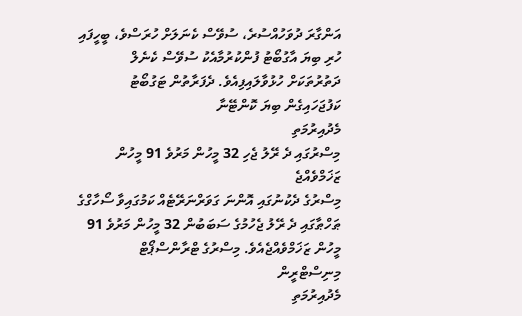އަންގާރަ ދުވަހުއްސުރެ، ސުވޭސް ކެނަލަށް ހުރަސްވެ، ބީހީފައި ހުރި ބިޔަ އާގުބޯޓު ފުންކުރުމާއެކު ސުވޭސް ކެނެލް ދަތުރުތަކަށް ހުޅުވާލައިފިއެވެ. ދެފަރާތުން ޓަގުބޯޓު ކަފުޖަހައިގެން ބިޔަ ކޮންޓޭނާ
މެދުއިރުމަތި
މިސްރުގައި ދެ ރޭލު ޖެހި 32 މީހުން މަރުވެ 91 މީހުން ޒަޚަމްވެއްޖެ
މިސްރުގެ ދެކުނުގައި އޮންނަ ގަވަރްނަރޭޓެއް ކަމުގައިވާ ސޯހާގްގެ ޠަހްޠާގައި ދެ ރޭލު ޖެހުމުގެ ސަބަބުން 32 މީހުން މަރުވެ 91 މީހުން ޒަޚަމްވެއްޖެއެވެ. މިސްރުގެ ޓްރާންސްޕޯޓް މިނިސްޓްރީން
މެދުއިރުމަތި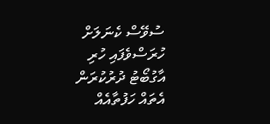ސުވޭސް ކެނަލަށް ހުރަސްވެފައި ހުރި އާގުބޯޓު ދުރުކުރަން އެތައް ހަފުތާއެއް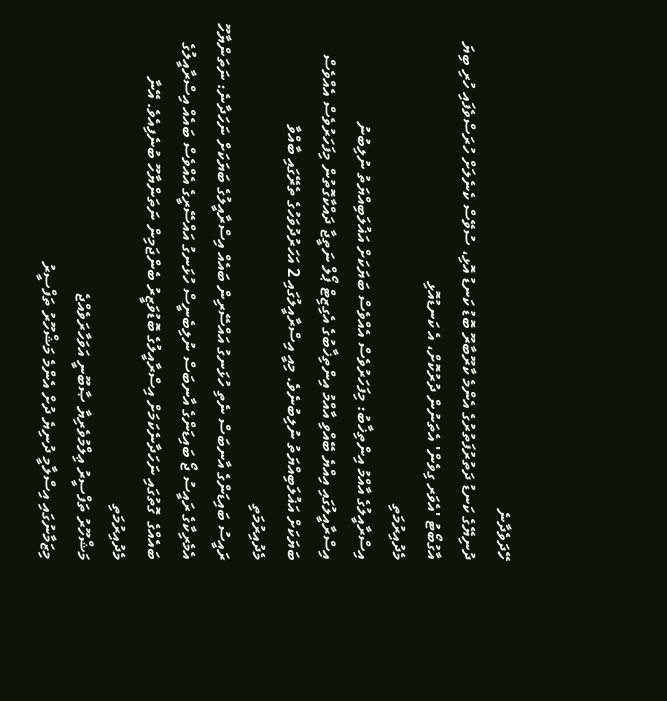ހޭދަވެދާނެ
ދުނިޔޭގެ ކަނޑު ދަތުރުފަތުރުގެ އެންމެ ކާރޫބާރޫ ބޮޑު ކަނޑު އޮޅި، ސުވޭސް ކެނެލަށް ހުރަސްވެފައި ހުރި ބިޔަ އާގުބޯޓު 'އެވަރ ގިވެން' އެތަނުން ދުރުކޮށް، އެ ކަނޑުއޮޅި
މެދުއިރުމަތި
އިސްރާއީލުގެ އާއްމު އިންތިޚާބު: މިފަހަރުވެސް އެއްވެސް ބަޔަކަށް އަޣުލަބިއްޔަތު ނުލިބުނު
އިސްރާއީލުގައި އިއްޔެ ބޭއްވި އާއްމު އިންތިޚާބުގެ އެގިޒިޓް ޕޯލް ނަތީޖާ ދައްކާގޮތުން މިފަހަރުވެސް އެއްވެސް ބަޔަކަށް އަޣުލަބިއްޔަތު ނުލިބުނެވެ. މިއީ އިސްރާއީލުގައި 2 އަހަރުދުވަހުގެ ތެރޭގައި ބާއްވާ
މެދުއިރުމަތި
ރައީސު ބައިޑަންގެ އާނބަސް ނެތި ހުޅަނގު އައްސޭރިން ބައެއް އިސްރާއީލުގެ ބަޔަކަށް ނަހަދާނެ: ނަތަންޔާހޫ
އެމެރިކާގެ ރައީސު ޖޯ ބައިޑަންގެ އާނބަސް ނުލިބެނީސް ހުޅަނގު އައްސޭރީގެ އެއްވެސް ބައެއް އިސްރާއީލުގެ ބައެއްގެ  ގޮތުގައި ނަހަދާނެކަމަށް އިސްރާއީލުގެ ބޮޑުވަޒީރު ބެންޖަމިން ނަތަންޔާހޫ ބުނެފިއެވެ. އޭނާ
މެދުއިރުމަތި
މަޝްހޫރު ތަފްސީރު ޢިލްމުވެރިޔާ ޞާބޫނީ އަވަހާރަވެއްޖެ
މިޒަމާނުގައި އިސްލާމީ ދުނިޔެ ދުށް އެންމެ މަޝްހޫރު ތަފްސީރު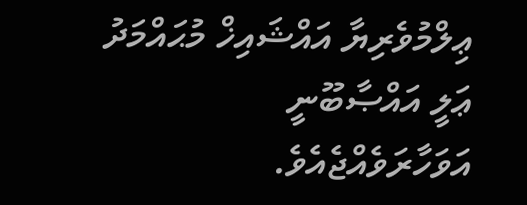ޢިލްމުވެރިޔާ އައްޝައިޚް މުޙައްމަދު ޢަލީ އައްޞާބޫނީ އަވަހާރަވެއްޖެއެވެ.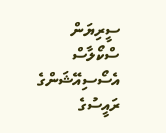ސީރިޔަން ސްކޯލާސް އެސޯސިއޭޝަންގެ ރައީސުގެ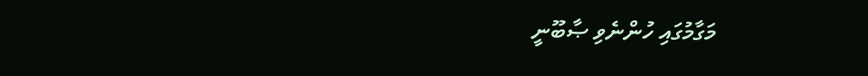މަގާމުގައި ހުންނެވި ޞާބޫނީ